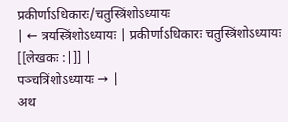प्रकीर्णाऽधिकारः/चतुस्त्रिंशोऽध्यायः
| ← त्रयस्त्रिंशोऽध्यायः | प्रकीर्णाऽधिकारः चतुस्त्रिंशोऽध्यायः [[लेखकः :|]] |
पञ्चत्रिंशोऽध्यायः → |
अथ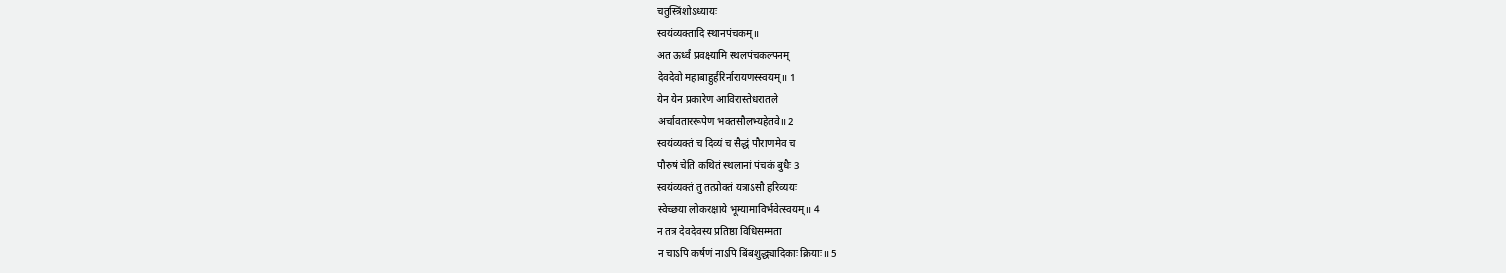चतुस्त्रिंशोऽध्यायः
स्वयंव्यक्तादि स्थानपंचकम्॥
अत ऊर्ध्वं प्रवक्ष्यामि स्थलपंचकल्पनम्
देवदेवो महाबाहुर्हरिर्नारायणस्स्वयम्॥ 1
येन येन प्रकारेण आविरास्तेधरातले
अर्चावताररूपेण भक्तसौलभ्यहेतवे॥ 2
स्वयंव्यक्तं च दिव्यं च सैद्धं पौराणमेव च
पौरुषं चेति कथितं स्थलानां पंचकं बुधैः 3
स्वयंव्यक्तं तु तत्प्रोक्तं यत्राऽसौ हरिव्ययः
स्वेच्छया लोकरक्षाये भूम्यामाविर्भवेत्स्वयम्॥ 4
न तत्र देवदेवस्य प्रतिष्ठा विधिसम्मता
न चाऽपि कर्षणं नाऽपि बिंबशुद्ध्यादिकाः क्रियाः॥ 5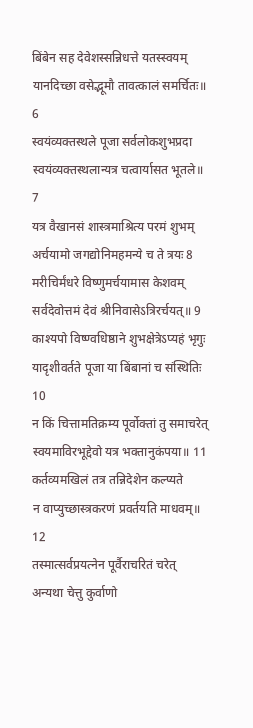बिंबेन सह देवेशस्सन्निधत्ते यतस्स्वयम्
यानदिच्छा वसेद्भूमौ तावत्कालं समर्चितः॥ 6
स्वयंव्यक्तस्थले पूजा सर्वलोकशुभप्रदा
स्वयंव्यक्तस्थलान्यत्र चत्वार्यासत भूतले॥ 7
यत्र वैखानसं शास्त्रमाश्रित्य परमं शुभम्
अर्चयामो जगद्योनिमहमन्ये च ते त्रयः 8
मरीचिर्मंधरे विष्णुमर्चयामास केशवम्
सर्वदेवोत्तमं देवं श्रीनिवासेऽत्रिरर्चयत्॥ 9
काश्यपो विष्ण्वधिष्ठाने शुभक्षेत्रेऽप्यहं भृगुः
यादृशीवर्तते पूजा या बिंबानां च संस्थितिः 10
न किं चित्तामतिक्रम्य पूर्वोक्तां तु समाचरेत्
स्वयमाविरभूद्देवो यत्र भक्तानुकंपया॥ 11
कर्तव्यमखिलं तत्र तन्निदेशेन कल्प्यते
न वाप्युच्छास्त्रकरणं प्रवर्तयति माधवम्॥ 12
तस्मात्सर्वप्रयत्नेन पूर्वैराचरितं चरेत्
अन्यथा चेत्तु कुर्वाणो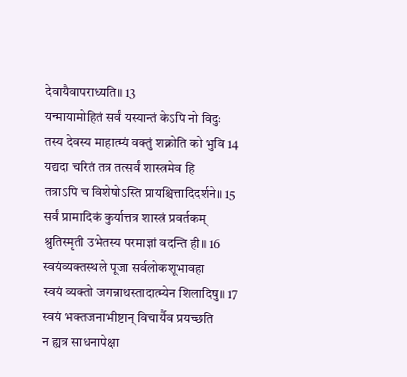देवायैवापराध्यति॥ 13
यन्मायामोहितं सर्वं यस्यान्तं केऽपि नो विदुः
तस्य देवस्य माहात्म्यं वक्तुं शक्नोति को भुवि 14
यद्यदा चरितं तत्र तत्सर्वं शास्त्रमेव हि
तत्राऽपि च विशेषोऽस्ति प्रायश्चित्तादिदर्शने॥ 15
सर्वं प्रामादिकं कुर्यात्तत्र शास्त्रं प्रवर्तकम्
श्रुतिस्मृती उभेतस्य परमाज्ञां वदन्ति ही॥ 16
स्वयंव्यक्तस्थले पूजा सर्वलोकशूभावहा
स्वयं व्यक्तो जगन्नाथस्तादात्म्येन शिलादिषु॥ 17
स्वयं भक्तजनाभीष्टान् विचार्यैव प्रयच्छति
न ह्यत्र साधनापेक्षा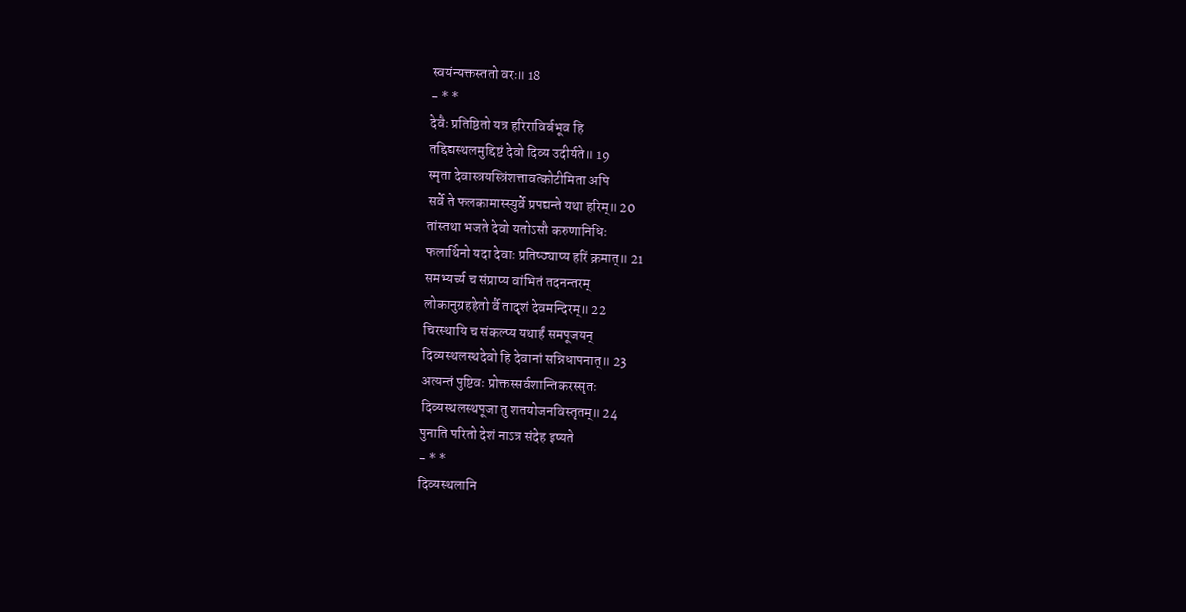स्वयंन्यक्तस्ततो वरः॥ 18
- * *
देवैः प्रतिष्ठितो यत्र हरिराविर्बभूव हि
तद्दिद्यस्थलमुद्दिष्टं देवो दिव्य उदीर्यते॥ 19
स्मृता देवास्त्रयस्त्रिंशत्तावत्कोटीमिता अपि
सर्वे ते फलकामास्स्युर्वे प्रपद्यन्ते यथा हरिम्॥ 20
तांस्तथा भजते देवो यतोऽसौ करुणानिधिः
फलार्थिनो यदा देवाः प्रतिष्ठ्याप्य हरिं क्रमात्॥ 21
समभ्यर्च्य च संप्राप्य वांभितं तदनन्तरम्
लोकानुग्रहहेतो र्वै तादृशं देवमन्दिरम्॥ 22
चिरस्थायि च संकल्प्य यथार्हं समपूजयन्
दिव्यस्थलस्थदेवो हि देवानां सन्निधापनात्॥ 23
अत्यन्तं पुष्टिवः प्रोक्तस्सर्वशान्तिकरस्सृतः
दिव्यस्थलस्थपूजा तु शतयोजनविस्तृतम्॥ 24
पुनाति परितो देशं नाऽत्र संदेह इष्यते
- * *
दिव्यस्थलानि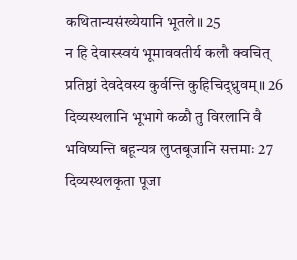कथितान्यसंख्येयानि भूतले॥ 25
न हि देवास्स्वयं भूमाववतीर्य कलौ क्वचित्
प्रतिष्ठां देवदेवस्य कुर्वन्ति कुहिचिद्ध्रुवम्॥ 26
दिव्यस्थलानि भूभागे कळौ तु विरलानि वै
भविष्यन्ति बहून्यत्र लुप्तबूजानि सत्तमाः 27
दिव्यस्थलकृता पूजा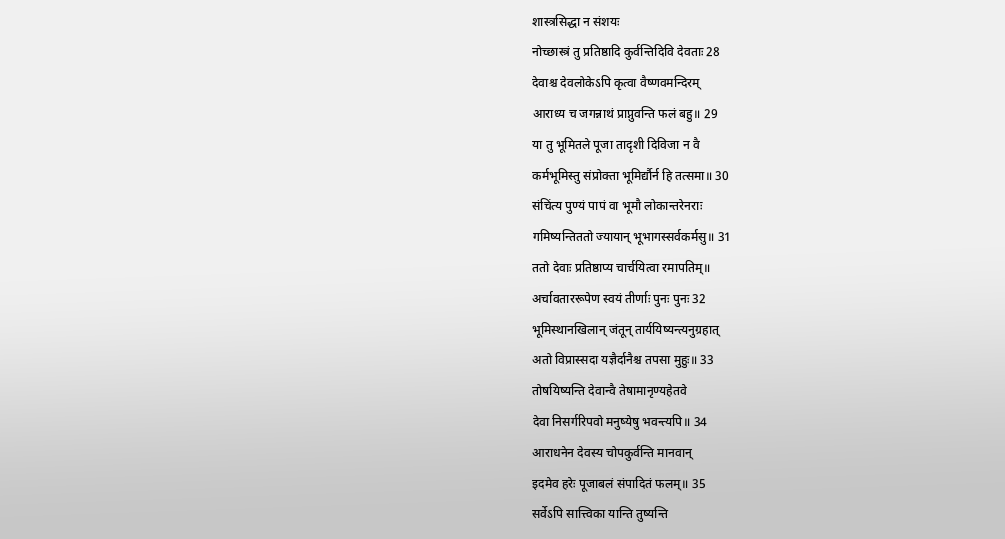शास्त्रसिद्धा न संशयः
नोच्छास्त्रं तु प्रतिष्ठादि कुर्वन्तिदिवि देवताः 28
देवाश्च देवलोकेऽपि कृत्वा वैष्णवमन्दिरम्
आराध्य च जगन्नाथं प्राप्नुवन्ति फलं बहु॥ 29
या तु भूमितले पूजा तादृशी दिविजा न वै
कर्मभूमिस्तु संप्रोक्ता भूमिर्द्यौर्न हि तत्समा॥ 30
संचिंत्य पुण्यं पापं वा भूमौ लोकान्तरेनराः
गमिष्यन्तिततो ज्यायान् भूभागस्सर्वकर्मसु॥ 31
ततो देवाः प्रतिष्ठाप्य चार्चयित्वा रमापतिम्॥
अर्चावताररूपेण स्वयं तीर्णाः पुनः पुनः 32
भूमिस्थानखिलान् जंतून् तार्ययिष्यन्त्यनुग्रहात्
अतो विप्रास्सदा यज्ञैर्दानैश्च तपसा मुहुः॥ 33
तोषयिष्यन्ति देवान्वै तेषामानृण्यहेतवे
देवा निसर्गरिपवो मनुष्येषु भवन्त्यपि॥ 34
आराधनेन देवस्य चोपकुर्वन्ति मानवान्
इदमेव हरेः पूजाबलं संपादितं फलम्॥ 35
सर्वेऽपि सात्त्विका यान्ति तुष्यन्ति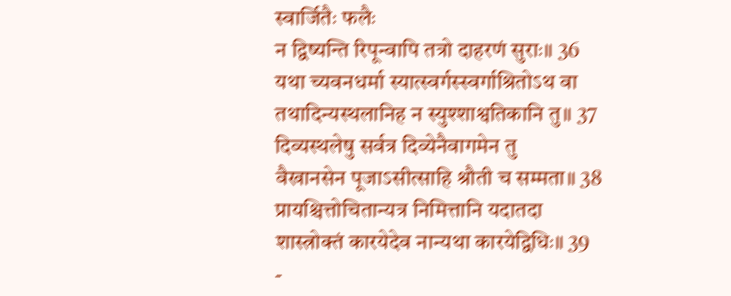स्वार्जितैः फलैः
न द्विष्यन्ति रिपून्वापि तत्रो दाहरणं सुराः॥ 36
यथा च्यवनधर्मा स्यात्स्वर्गस्स्वर्गाश्रितोऽथ वा
तथादिन्यस्थलानिह न स्युश्शाश्वतिकानि तु॥ 37
दिव्यस्थलेषु सर्वत्र दिव्येनैवागमेन तु
वैखानसेन पूजाऽसीत्साहि श्रौती च सम्मता॥ 38
प्रायश्चित्तोचितान्यत्र निमित्तानि यदातदा
शास्त्रोक्तं कारयेदेव नान्यथा कारयेद्विधिः॥ 39
-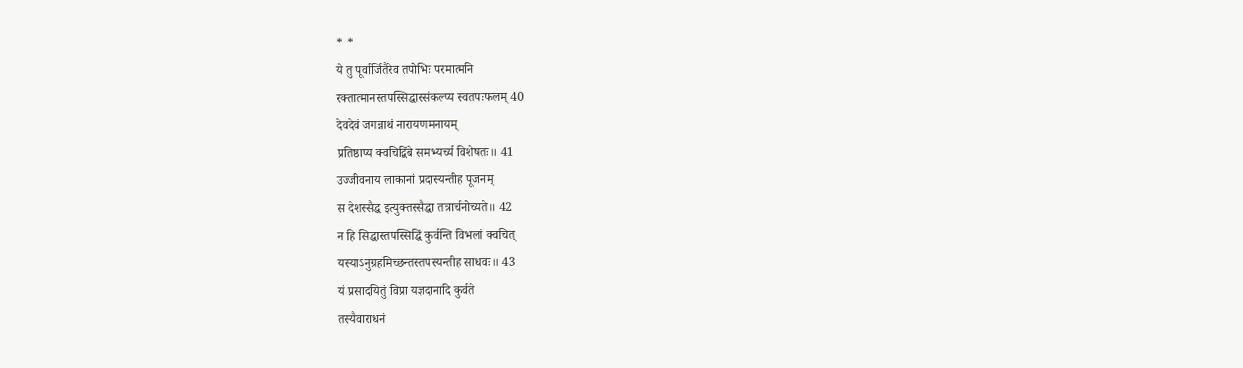* *
ये तु पूर्वार्जितैरेव तपोभिः परमात्मनि
रक्तात्मानस्तपस्सिद्धास्संकल्प्य स्वतपःफलम् 40
देवदेवं जगन्नाथं नारायणमनायम्
प्रतिष्ठाप्य क्वचिद्बिंबे समभ्यर्च्य विशेषतः॥ 41
उज्जीवनाय लाकानां प्रदास्यन्तीह पूजनम्
स देशस्सैद्ध इत्युक्तस्सैद्धा तत्रार्चनोच्यते॥ 42
न हि सिद्धास्तपस्सिद्धिं कुर्वन्ति विभलां क्वचित्
यस्याऽनुग्रहमिच्छन्तस्तपस्यन्तीह साधवः॥ 43
यं प्रसादयितुं विप्रा यज्ञदानादि कुर्वते
तस्यैवाराधनं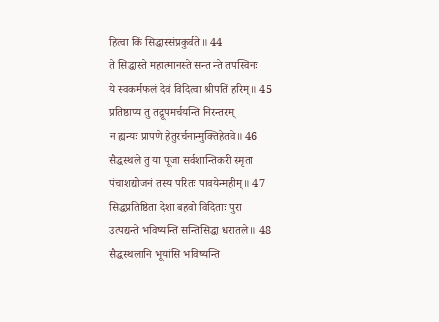हित्वा किं सिद्धास्संप्रकुर्वते॥ 44
ते सिद्धास्ते महात्मानस्ते सन्त न्ते तपस्विनः
ये स्वकर्मफलं देवं विदित्वा श्रीपतिं हरिम्॥ 45
प्रतिष्ठाप्य तु तद्रूपमर्चयन्ति निरन्तरम्
न ह्यन्यः प्रापणे हेतुरर्चनान्मुक्तिहेतवे॥ 46
सैद्धस्थले तु या पूजा सर्वशान्तिकरी स्मृता
पंचाशद्योजनं तस्य परितः पावयेन्महीम्॥ 47
सिद्धप्रतिष्ठिता देशा बहवो विदिताः पुरा
उत्पद्यन्ते भविष्यन्ति सन्तिसिद्धा धरातले॥ 48
सैद्धस्थलानि भूयांसि भविष्यन्ति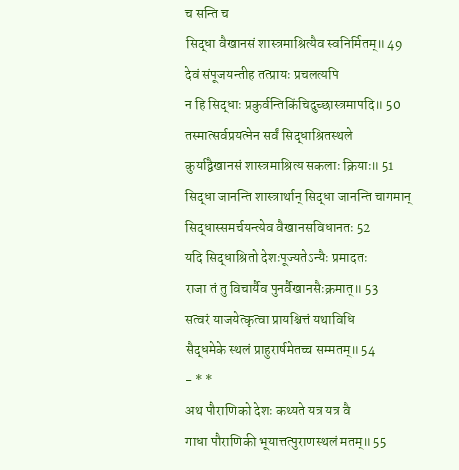च सन्ति च
सिद्धा वैखानसं शास्त्रमाश्रित्यैव स्वनिर्मितम्॥ 49
देवं संपूजयन्तीह तत्प्रायः प्रचलत्यपि
न हि सिद्धाः प्रकुर्वन्तिकिंचिदुच्छास्त्रमापदि॥ 50
तस्मात्सर्वप्रयत्नेन सर्वं सिद्धाश्रितस्थले
कुर्याद्वैखानसं शास्त्रमाश्रित्य सकलाः क्रियाः॥ 51
सिद्धा जानन्ति शास्त्रार्थान् सिद्धा जानन्ति चागमान्
सिद्धास्समर्चयन्त्येव वैखानसविधानतः 52
यदि सिद्धाश्रितो देशःपूज्यतेऽन्यैः प्रमादतः
राजा तं तु विचार्यैव पुनर्वैखानसैःक्रमात्॥ 53
सत्वरं याजयेत्कृत्वा प्रायश्चित्तं यथाविधि
सैद्धमेके स्थलं प्राहुरार्षमेतच्च सम्मतम्॥ 54
- * *
अथ पौराणिको देशः कथ्यते यत्र यत्र वै
गाधा पौराणिकी भूयात्तत्पुराणस्थलं मतम्॥ 55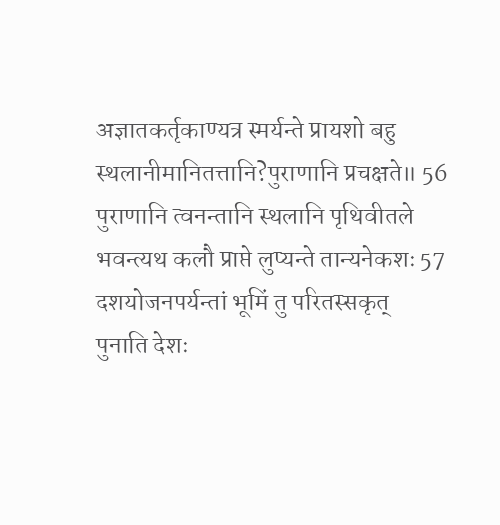अज्ञातकर्तृकाण्यत्र स्मर्यन्ते प्रायशो बहु
स्थलानीमानितत्तानि?पुराणानि प्रचक्षते॥ 56
पुराणानि त्वनन्तानि स्थलानि पृथिवीतले
भवन्त्यथ कलौ प्राप्ते लुप्यन्ते तान्यनेकशः 57
दशयोजनपर्यन्तां भूमिं तु परितस्सकृत्
पुनाति देशः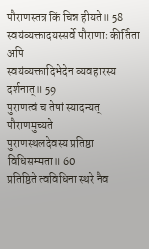पौराणस्तत्र किं चिन्न हीयते॥ 58
स्वयंव्यक्तादयस्सर्वे पौराणाः कीर्तिता अपि
स्वयंव्यक्तादिभेदेन व्यवहारस्य दर्शनात्॥ 59
पुराणत्वं च तेषां स्यादन्यत् पौराणमुच्यते
पुराणस्थलदेवस्य प्रतिष्ठा विधिसम्मता॥ 60
प्रतिष्ठिते त्वविधिना स्थरे नैव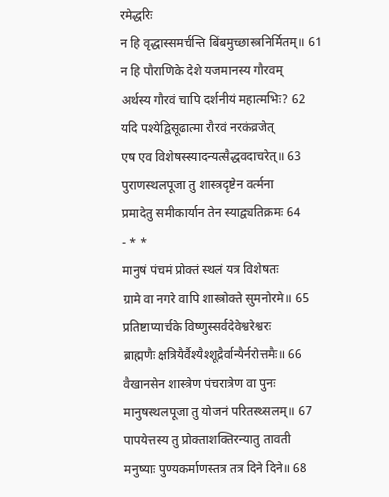रमेद्धरिः
न हि वृद्धास्समर्चन्ति बिंबमुच्छास्त्रनिर्मितम्॥ 61
न हि पौराणिके देशे यजमानस्य गौरवम्
अर्थस्य गौरवं चापि दर्शनीयं महात्मभिः? 62
यदि पश्येद्विसूढात्मा रौरवं नरकंव्रजेत्
एष एव विशेषस्स्यादन्यत्सैद्धवदाचरेत्॥ 63
पुराणस्थलपूजा तु शास्त्रदृष्टेन वर्त्मना
प्रमादेतु समीकार्यान तेन स्याद्व्यतिक्रमः 64
- * *
मानुषं पंचमं प्रोक्तं स्थलं यत्र विशेषतः
ग्रामे वा नगरे वापि शास्त्रोक्ते सुमनोरमे॥ 65
प्रतिष्टाप्यार्चके विष्णुस्सर्वदेवेश्वरेश्वरः
ब्राह्मणैः क्षत्रियैर्वैश्यैश्शूद्रैर्वान्यैर्नरोत्तमैः॥ 66
वैखानसेन शास्त्रेण पंचरात्रेण वा पुनः
मानुषस्थलपूजा तु योजनं परितस्थ्सलम्॥ 67
पापयेत्तस्य तु प्रोक्ताशक्तिरन्यातु तावती
मनुष्याः पुण्यकर्माणस्तत्र तत्र दिने दिने॥ 68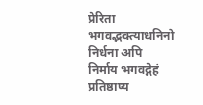प्रेरिता भगवद्भक्त्याधनिनो निर्धना अपि
निर्माय भगवद्गेहं प्रतिष्ठाप्य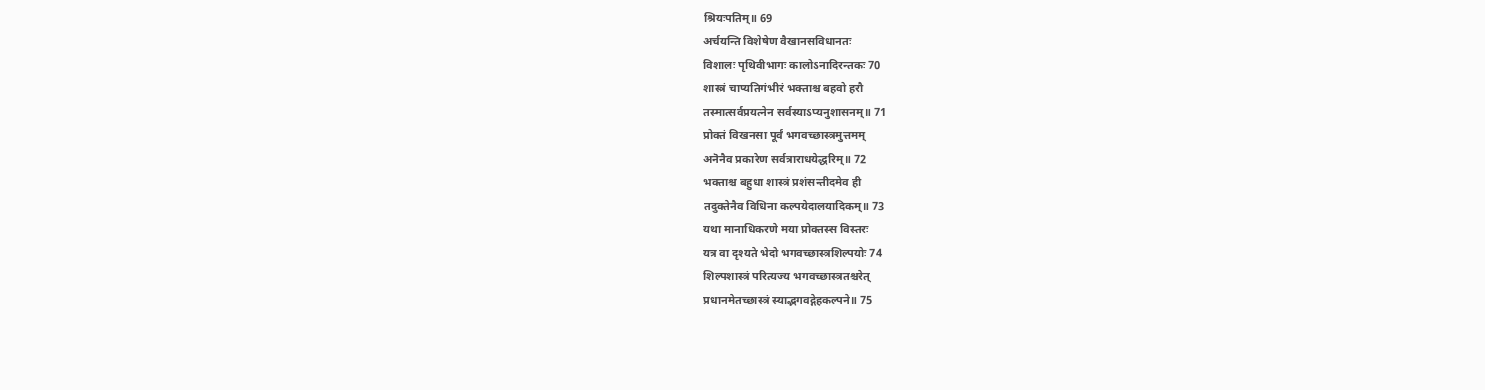श्रियःपतिम्॥ 69
अर्चयन्ति विशेषेण वैखानसविधानतः
विशालः पृथिवीभागः कालोऽनादिरन्तकः 70
शास्त्रं चाप्यतिगंभीरं भक्ताश्च बहवो हरौ
तस्मात्सर्वप्रयत्नेन सर्वस्याऽप्यनुशासनम्॥ 71
प्रोक्तं विखनसा पूर्वं भगवच्छास्त्रमुत्तमम्
अनॆनैव प्रकारेण सर्वत्राराधयेद्धरिम्॥ 72
भक्ताश्च बहुधा शास्त्रं प्रशंसन्तीदमेव ही
तदुक्तेनैव विधिना कल्पयेदालयादिकम्॥ 73
यथा मानाधिकरणे मया प्रोक्तस्स विस्तरः
यत्र वा दृश्यते भेदो भगवच्छास्त्रशिल्पयोः 74
शिल्पशास्त्रं परित्यज्य भगवच्छास्त्रतश्चरेत्
प्रधानमेतच्छास्त्रं स्याद्भगवद्गेहकल्पने॥ 75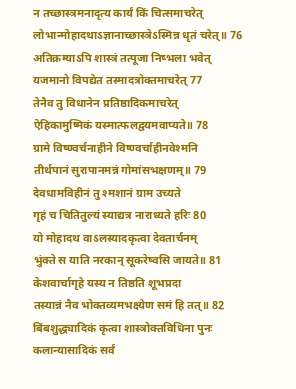न तच्छास्त्रमनादृत्य कार्यं किं चित्समाचरेत्
लोभान्मोहादथाऽज्ञानाच्छास्त्रेऽस्मिन्न धृतं चरेत्॥ 76
अतिक्रम्याऽपि शास्त्रं तत्पूजा निष्भला भवेत्
यजमानो विपद्येत तस्मादत्रोक्तमाचरेत् 77
तेनैव तु विधानेन प्रतिष्ठादिकमाचरेत्
ऐहिकामुष्मिकं यस्मात्फलद्वयमवाप्यते॥ 78
ग्रामे विष्ण्वर्चनाहीने विष्ण्वर्चाहीनवेश्मनि
तीर्थपानं सुरापानमन्नं गोमांसभक्षणम्॥ 79
देवधामविहीनं तु श्मशानं ग्राम उच्यते
गृहं च चितितुल्यं स्याद्यत्र नाराध्यते हरिः 80
यो मोहादथ वाऽलस्यादकृत्वा देवतार्चनम्
भुंक्ते स याति नरकान् सूकरेष्वसि जायते॥ 81
केशवार्चागृहे यस्य न तिष्ठति शूभप्रदा
तस्यान्नं नैव भोक्तव्यमभक्ष्येण समं हि तत्॥ 82
बिंबशुद्ध्यादिकं कृत्वा शास्त्रोक्तविधिना पुनः
कलान्यासादिकं सर्वं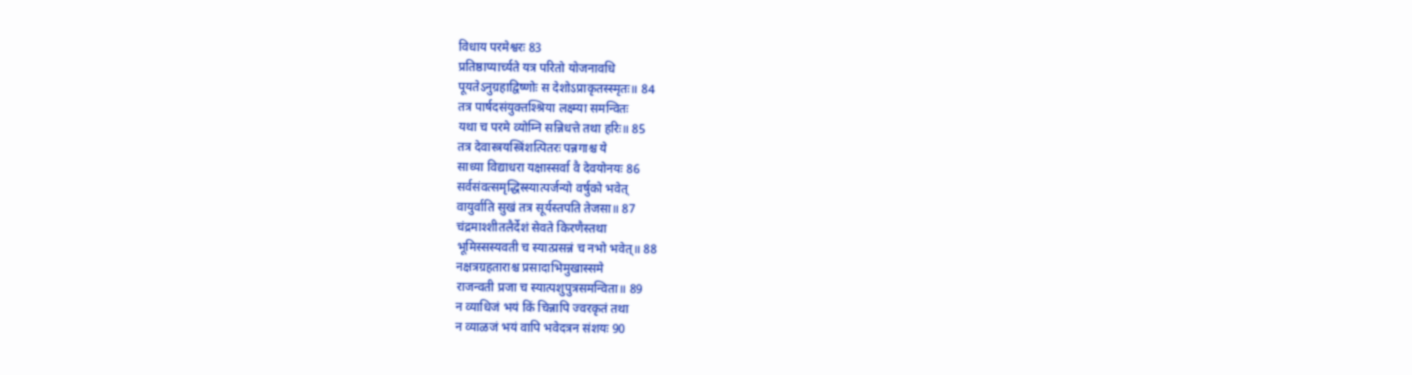विधाय परमेश्वरः 83
प्रतिष्ठाप्यार्च्यते यत्र परितो योजनावधि
पूयतेऽनुग्रहाद्विष्णोः स देशोऽप्राकृतस्स्मृतः॥ 84
तत्र पार्षदसंयुक्तश्श्रिया लक्ष्म्या समन्वितः
यथा च परमे व्योम्नि सन्निधत्ते तथा हरिः॥ 85
तत्र देवास्त्रयस्त्रिंशत्पितरः पन्नगाश्च ये
साध्या विद्याधरा यक्षास्सर्वा वै देवयोनयः 86
सर्वसंवत्समृद्धिस्स्यात्पर्जन्यो वर्षुको भवेत्
वायुर्वाति सुखं तत्र सूर्यस्तपति तेजसा॥ 87
चंद्रमाश्शीतलैर्देशं सेवते किरणैस्तथा
भूमिस्सस्यवती च स्यात्प्रसन्नं च नभो भवेत्॥ 88
नक्षत्रग्रहताराश्च प्रसादाभिमुखास्समे
राजन्वती प्रजा च स्यात्पशुपुत्रसमन्विता॥ 89
न व्याधिजं भयं किं चिन्नापि ज्वरकृतं तथा
न व्याळजं भयं वापि भवेदत्रन संशयः 90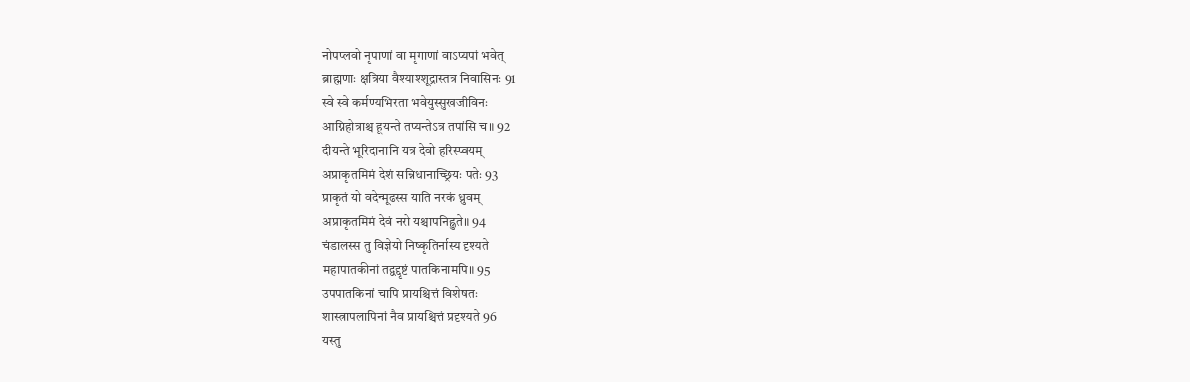नोपप्लवो नृपाणां वा मृगाणां वाऽप्यपां भवेत्
ब्राह्मणाः क्षत्रिया वैश्याश्शूद्रास्तत्र निवासिनः 91
स्वे स्वे कर्मण्यभिरता भवेयुस्सुखजीविनः
आग्निहोत्राश्च हूयन्ते तप्यन्तेऽत्र तपांसि च॥ 92
दीयन्ते भूरिदानानि यत्र देवो हरिस्प्वयम्
अप्राकृतमिमं देशं सन्निधानाच्छ्रियः पतेः 93
प्राकृतं यो वदेन्मूढस्स याति नरकं ध्रुवम्
अप्राकृतमिमं देवं नरो यश्चापनिह्नुते॥ 94
चंडालस्स तु विज्ञेयो निष्कृतिर्नास्य दृश्यते
महापातकीनां तद्वद्दृष्टं पातकिनामपि॥ 95
उपपातकिनां चापि प्रायश्चित्तं विशेषतः
शास्त्रापलापिनां नैव प्रायश्चित्तं प्रदृश्यते 96
यस्तु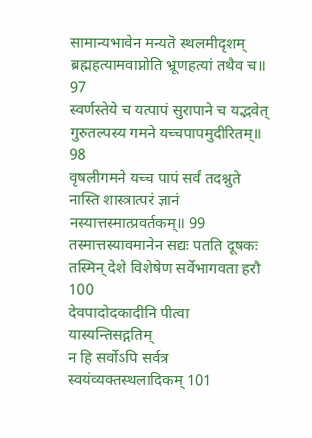सामान्यभावेन मन्यतॆ स्थलमीदृशम्
ब्रह्महत्यामवाप्नोति भ्रूणहत्यां तथैव च॥ 97
स्वर्णस्तेये च यत्पापं सुरापाने च यद्भवेत्
गुरुतल्पस्य गमने यच्चपापमुदीरितम्॥ 98
वृषलीगमने यच्च पापं सर्वं तदश्नुते
नास्ति शास्त्रात्परं ज्ञानं नस्यात्तस्मात्प्रवर्तकम्॥ 99
तस्मात्तस्यावमानेन सद्यः पतति दूषकः
तस्मिन् देशे विशेषेण सर्वेभागवता हरौ 100
देवपादोदकादीनि पीत्वा यास्यन्तिसद्गतिम्
न हि सर्वोऽपि सर्वत्र स्वयंव्यक्तस्थलादिकम् 101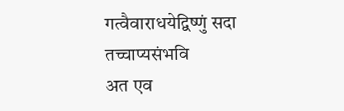गत्वैवाराधयेद्विष्णुं सदा तच्चाप्यसंभवि
अत एव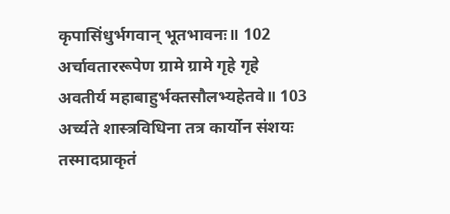कृपासिंधुर्भगवान् भूतभावनः॥ 102
अर्चावताररूपेण ग्रामे ग्रामे गृहे गृहे
अवतीर्य महाबाहुर्भक्तसौलभ्यहेतवे॥ 103
अर्च्यते शास्त्रविधिना तत्र कार्योन संशयः
तस्मादप्राकृतं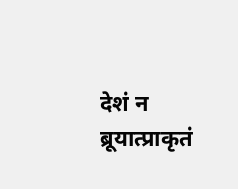देशं न ब्रूयात्प्राकृतं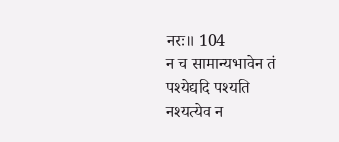नरः॥ 104
न च सामान्यभावेन तं पश्येद्यदि पश्यति
नश्यत्येव न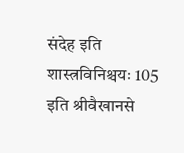संदेह इति शास्त्रविनिश्चयः 105
इति श्रीवैखानसे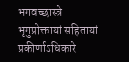भगवच्छास्त्रे भृगुप्रोक्तायां सहितायां
प्रकीर्णाऽधिकारे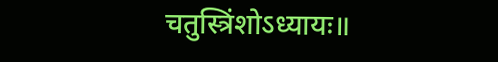चतुस्त्रिंशोऽध्यायः॥